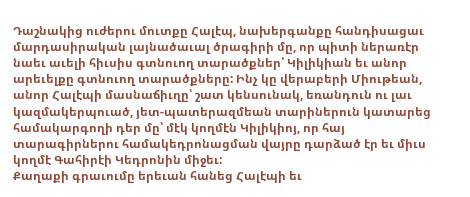Դաշնակից ուժերու մուտքը Հալէպ, նախերգանքը հանդիսացաւ մարդասիրական լայնածաւալ ծրագիրի մը, որ պիտի ներառէր նաեւ աւելի հիւսիս գտնուող տարածքներ՝ Կիլիկիան եւ անոր արեւելքը գտնուող տարածքները: Ինչ կը վերաբերի Միութեան, անոր Հալէպի մասնաճիւղը՝ շատ կենսունակ, եռանդուն ու լաւ կազմակերպուած, յետ-պատերազմեան տարիներուն կատարեց համակարգողի դեր մը՝ մէկ կողմէն Կիլիկիոյ, որ հայ տարագիրներու համակեդրոնացման վայրը դարձած էր եւ միւս կողմէ Գահիրէի Կեդրոնին միջեւ:
Քաղաքի գրաւումը երեւան հանեց Հալէպի եւ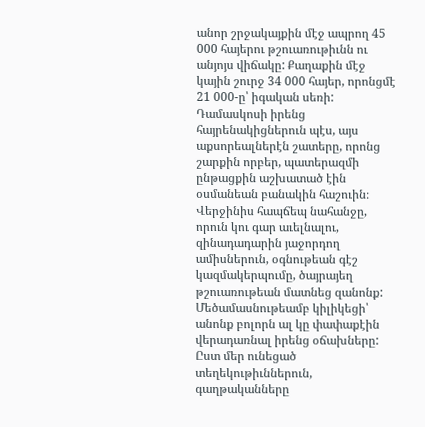անոր շրջակայքին մէջ ապրող 45 000 հայերու թշուառութիւնն ու անյոյս վիճակը: Քաղաքին մէջ կային շուրջ 34 000 հայեր, որոնցմէ 21 000-ը՝ իգական սեռի: Դամասկոսի իրենց հայրենակիցներուն պէս, այս աքսորեալներէն շատերը, որոնց շարքին որբեր, պատերազմի ընթացքին աշխատած էին օսմանեան բանակին հաշուին։ Վերջինիս հապճեպ նահանջը, որուն կու գար աւելնալու, զինադադարին յաջորդող ամիսներուն, օգնութեան գէշ կազմակերպումը, ծայրայեղ թշուառութեան մատնեց զանոնք: Մեծամասնութեամբ կիլիկեցի՝ անոնք բոլորն ալ կը փափաքէին վերադառնալ իրենց օճախները: Ըստ մեր ունեցած տեղեկութիւններուն, գաղթականները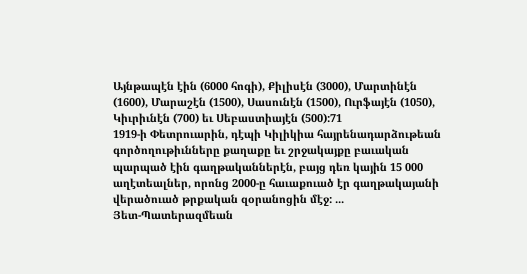Այնթապէն էին (6000 հոգի), Քիլիսէն (3000), Մարտինէն (1600), Մարաշէն (1500), Սասունէն (1500), Ուրֆայէն (1050), Կիւրիւնէն (700) եւ Սեբաստիայէն (500):71
1919-ի Փետրուարին, դէպի Կիլիկիա հայրենադարձութեան գործողութիւնները քաղաքը եւ շրջակայքը բաւական պարպած էին գաղթականներէն, բայց դեռ կային 15 000 աղէտեալներ, որոնց 2000-ը հաւաքուած էր գաղթակայանի վերածուած թրքական զօրանոցին մէջ: ...
Յետ-Պատերազմեան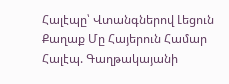Հալէպը՝ Վտանգներով Լեցուն Քաղաք Մը Հայերուն Համար
Հալէպ. Գաղթակայանի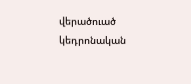վերածուած կեդրոնական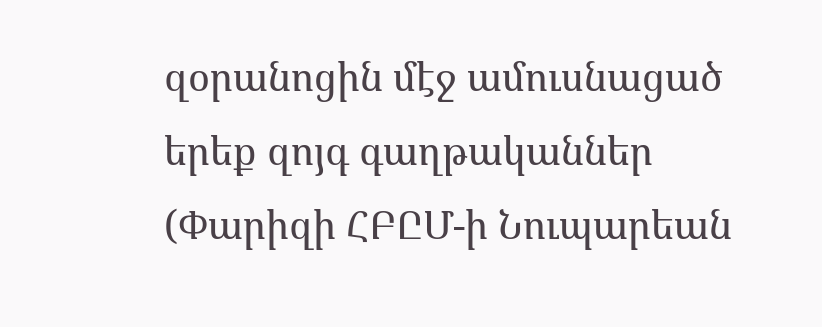զօրանոցին մէջ ամուսնացած երեք զոյգ գաղթականներ (Փարիզի ՀԲԸՄ-ի Նուպարեան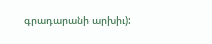գրադարանի արխիւ):